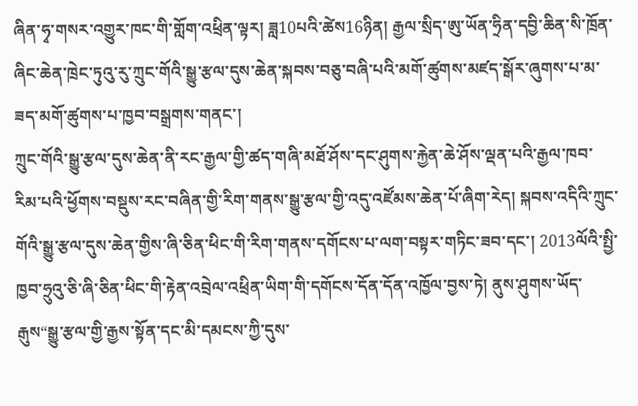ཞིན་ཧྭ་གསར་འགྱུར་ཁང་གི་གློག་འཕྲིན་ལྟར། ཟླ10པའི་ཚེས16ཉིན། རྒྱལ་སྲིད་ཨུ་ཡོན་ཧྲིན་དབྱི་ཆིན་སི་ཁྲོན་ཞིང་ཆེན་ཁྲེང་ཏུའུ་རུ་ཀྲུང་གོའི་སྒྱུ་རྩལ་དུས་ཆེན་སྐབས་བཅུ་བཞི་པའི་མགོ་ཚུགས་མཛད་སྒོར་ཞུགས་པ་མ་ཟད་མགོ་ཚུགས་པ་ཁྱབ་བསྒྲགས་གནང་།
ཀྲུང་གོའི་སྒྱུ་རྩལ་དུས་ཆེན་ནི་རང་རྒྱལ་གྱི་ཚད་གཞི་མཐོ་ཤོས་དང་ཤུགས་རྐྱེན་ཆེ་ཤོས་ལྡན་པའི་རྒྱལ་ཁབ་རིམ་པའི་ཕྱོགས་བསྡུས་རང་བཞིན་གྱི་རིག་གནས་སྒྱུ་རྩལ་གྱི་འདུ་འཛོམས་ཆེན་པོ་ཞིག་རེད། སྐབས་འདིའི་ཀྲུང་གོའི་སྒྱུ་རྩལ་དུས་ཆེན་གྱིས་ཞི་ཅིན་ཕིང་གི་རིག་གནས་དགོངས་པ་ལག་བསྟར་གཏིང་ཟབ་དང་། 2013ལོའི་སྤྱི་ཁྱབ་ཧྲུའུ་ཅི་ཞི་ཅིན་ཕིང་གི་རྟེན་འབྲེལ་འཕྲིན་ཡིག་གི་དགོངས་དོན་དོན་འཁྱོལ་བྱས་ཏེ། ནུས་ཤུགས་ཡོད་རྒུས“སྒྱུ་རྩལ་གྱི་རྒྱས་སྟོན་དང་མི་དམངས་ཀྱི་དུས་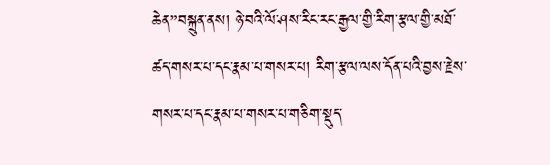ཆེན”བསྐྲུན་ནས། ཉེ་བའི་ལོ་ཤས་རིང་རང་རྒྱལ་གྱི་རིག་རྩལ་གྱི་མཐོ་ཚད་གསར་པ་དང་རྣམ་པ་གསར་པ། རིག་རྩལ་ལས་དོན་པའི་བྱས་རྗེས་གསར་པ་དང་རྣམ་པ་གསར་པ་གཅིག་སྡུད་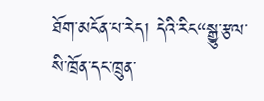ཐོག་མངོན་པ་རེད། དེའི་རིང“སྒྱུ་རྩལ་སི་ཁྲོན་དང་ཁྲུན་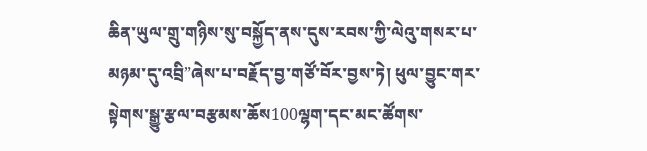ཆིན་ཡུལ་གྲུ་གཉིས་སུ་བསྐྱོད་ནས་དུས་རབས་ཀྱི་ལེའུ་གསར་པ་མཉམ་དུ་འབྲི”ཞེས་པ་བརྗོད་བྱ་གཙོ་བོར་བྱས་ཏེ། ཕུལ་བྱུང་གར་སྟེགས་སྒྱུ་རྩལ་བརྩམས་ཆོས100ལྷག་དང་མང་ཚོགས་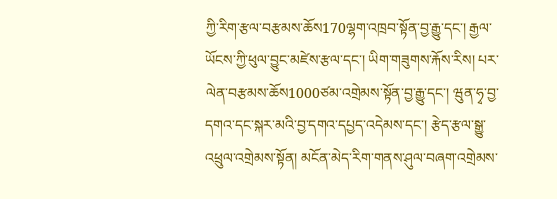ཀྱི་རིག་རྩལ་བརྩམས་ཆོས170ལྷག་འཁྲབ་སྟོན་བྱ་རྒྱུ་དང་། རྒྱལ་ཡོངས་ཀྱི་ཕུལ་བྱུང་མཛེས་རྩལ་དང་། ཡིག་གཟུགས་རྐོས་རིས། པར་ལེན་བརྩམས་ཆོས1000ཙམ་འགྲེམས་སྟོན་བྱ་རྒྱུ་དང་། ཝུན་ཧྭ་བྱ་དགའ་དང་སྐར་མའི་བྱ་དགའ་དཔྱད་འདེམས་དང་། རྩེད་རྩལ་སྒྱུ་འཕྲུལ་འགྲེམས་སྟོན། མངོན་མེད་རིག་གནས་ཤུལ་བཞག་འགྲེམས་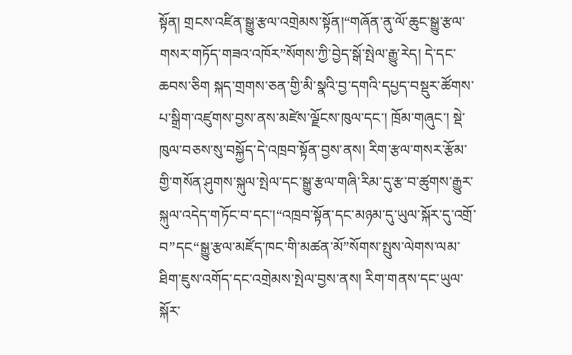སྟོན། གྲངས་འཛིན་སྒྱུ་རྩལ་འགྲེམས་སྟོན།“གཞོན་ནུ་ལོ་ཆུང་སྒྱུ་རྩལ་གསར་གཏོད་གཟའ་འཁོར”སོགས་ཀྱི་བྱེད་སྒོ་སྤེལ་རྒྱུ་རེད། དེ་དང་ཆབས་ཅིག སྐད་གྲགས་ཅན་གྱི་མི་སྣའི་བྱ་དགའི་དཔྱད་བསྡུར་ཚོགས་པ་སྒྲིག་འཛུགས་བྱས་ནས་མཛེས་ལྗོངས་ཁུལ་དང་། ཁྲོམ་གཞུང་། སྡེ་ཁུལ་བཅས་སུ་བསྐྱོད་དེ་འཁྲབ་སྟོན་བྱས་ནས། རིག་རྩལ་གསར་རྩོམ་གྱི་གསོན་ཤུགས་སྐུལ་སྤེལ་དང་སྒྱུ་རྩལ་གཞི་རིམ་དུ་རྩ་བ་ཚུགས་རྒྱུར་སྐུལ་འདེད་གཏོང་བ་དང་།“འཁྲབ་སྟོན་དང་མཉམ་དུ་ཡུལ་སྐོར་དུ་འགྲོ་བ”དང“སྒྱུ་རྩལ་མཛོད་ཁང་གི་མཚན་མོ”སོགས་སྤུས་ལེགས་ལམ་ཐིག་ཇུས་འགོད་དང་འགྲེམས་སྤེལ་བྱས་ནས། རིག་གནས་དང་ཡུལ་སྐོར་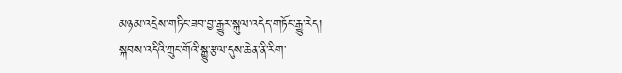མཉམ་འདྲེས་གཏིང་ཟབ་བྱ་རྒྱུར་སྐུལ་འདེད་གཏོང་རྒྱུ་རེད།
སྐབས་འདིའི་ཀྲུང་གོའི་སྒྱུ་རྩལ་དུས་ཆེན་ནི་རིག་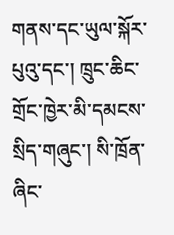གནས་དང་ཡུལ་སྐོར་པུའུ་དང་། ཁྲུང་ཆིང་གྲོང་ཁྱེར་མི་དམངས་སྲིད་གཞུང་། སི་ཁྲོན་ཞིང་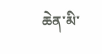ཆེན་མི་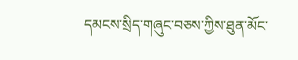དམངས་སྲིད་གཞུང་བཅས་ཀྱིས་ཐུན་མོང་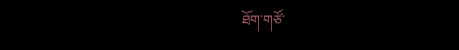ཐོག་གཙོ་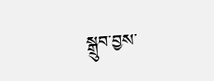སྒྲུབ་བྱས་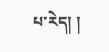པ་རེད། །